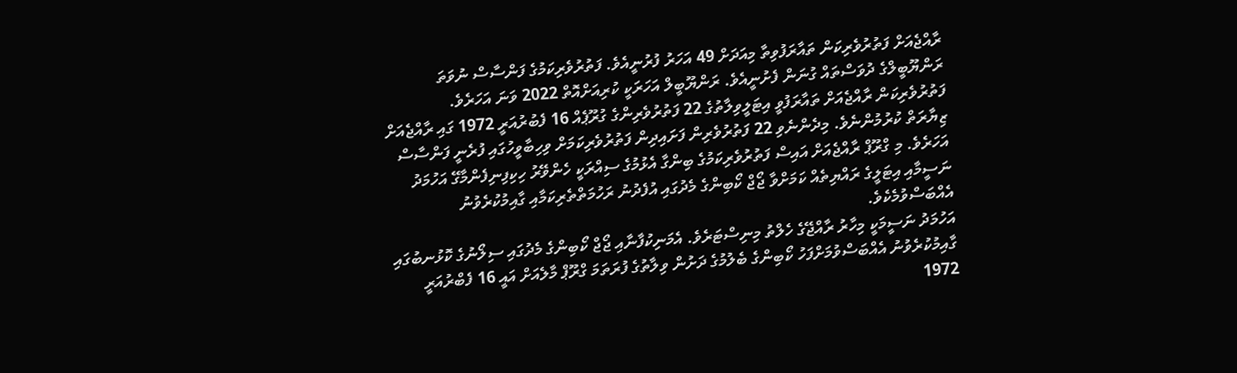ރާއްޖެއަށް ފަތުރުވެރިކަން ތައާރަފުވިތާ މިއަދަށް 49 އަހަރު ފުރުނީއެވެ. ފަތުރުވެރިކަމުގެ ފަންސާސް ނުވަތަ ރަންޔޫބީލްގެ ދުވަސްތައް ގުނަން ފެށުނީއެވެ. ރަންޔޫބީލް އަހަރަކީ ކުރިއަށްއޮތް 2022 ވަނަ އަހަރެވެ. ފަތުރުވެރިކަން ރާއްޖެއަށް ތައާރަފުވީ އިޓަލީވިލާތުގެ 22 ފަތުރުވެރިންގެ ގުރޫޕެއް 16 ފެބުރުއަރީ 1972 ގައި ރާއްޖެއަށް ޒިޔާރަތް ކުރުމުންނެވެ. މިދެންނެވި 22 ފަތުރުވެރިން ފަށައިދިން ފަތުރުވެރިކަމަށް ވިހިބާވީހުގައި ފުރެނީ ފަންސާސް އަހަރެވެ. މި ގްރޫޕް ރާއްޖެއަށް އައިސް ފަތުރުވެރިކަމުގެ ބިންގާ އެޅުމުގެ ސިއްރަކީ ހެންވޭރު ހިކިފިނިފެންމާގޭ އަހުމަދު ނަސީމާއި އިޓަލީގެ ރައްޔިތެއް ކަމަށްވާ ޖޯޖް ކޯބިންގެ މެދުގައި އުފެދުނު ރަހުމަތްތެރިކަމާއި ގާއިމުކުރެވުނު އެއްބަސްވުމެކެވެ.
އަހުމަދު ނަސީމަކީ މިހާރު ރާއްޖޭގެ ހެލްތު މިނިސްޓަރެވެ. އެމަނިކުފާނާއި ޖޯޖް ކޯބިންގެ މެދުގައި ސިލޯނުގެ ކޮޅުނބުގައި ގާއިމުކުރެވުނު އެއްބަސްވުމަށްފަހު ކޯބިންގެ ބެލުމުގެ ދަށުން ވިލާތުގެ ފުރަތަމަ ގްރޫޕް މާލެއަށް އައީ 16 ފެބްރުއަރީ 1972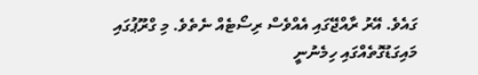ގައެވެ. އޭރު ރާއްޖޭގައި އެއްވެސް ރިސޯޓެއް ނެތެވެ. މި ގްރޫޕުގައި މައިގަޑުގޮތެއްގައި ހިމެނުނީ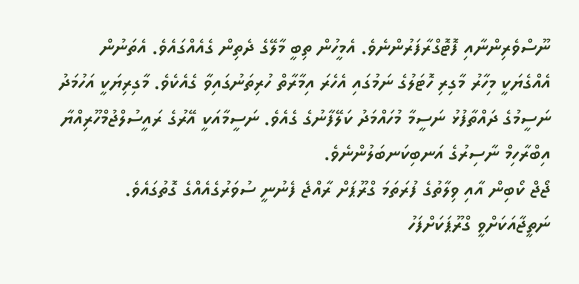ނޫސްވެރިންނާއި ފޮޓޮގްރާފަރުންނެވެ. އެމީހުން ތިބީ މާލޭގެ ދެތިން ގެއެއްގައެވެ. އެތަނުން އެއްގެޔަކީ މިހާރު މާގިރި ހޮޓަލުގެ ނަމުގައި އެހެރަ އިމާރާތް ހުރިތަނުގައިވާ ގެއެކެވެ. މާގިރިޔަކީ އަހުމަދު ނަސީމުގެ ދައްތާފުޅު ނަސީމާ މުހައްމަދު ކަލޭފާނުގެ ގެއެވެ. ނަސީމާއަކީ އޭރުގެ ރައީސުލްޖުމްހޫރިއްޔާ އިބްރާހިމް ނާސިރުގެ އަނބިކަނބަލުންނެވެ.
ޖޯޖް ކޯބިން އާއި ވިލާތުގެ ފުރަތަމަ ގްރޫޕަށް ރާއްޖެ ފެނުނީ ސުވަރުގެއެއްގެ ގޮތުގައެވެ. ނަތީޖާއަކަށްވީ ގްރޫޕަކަށްފަހު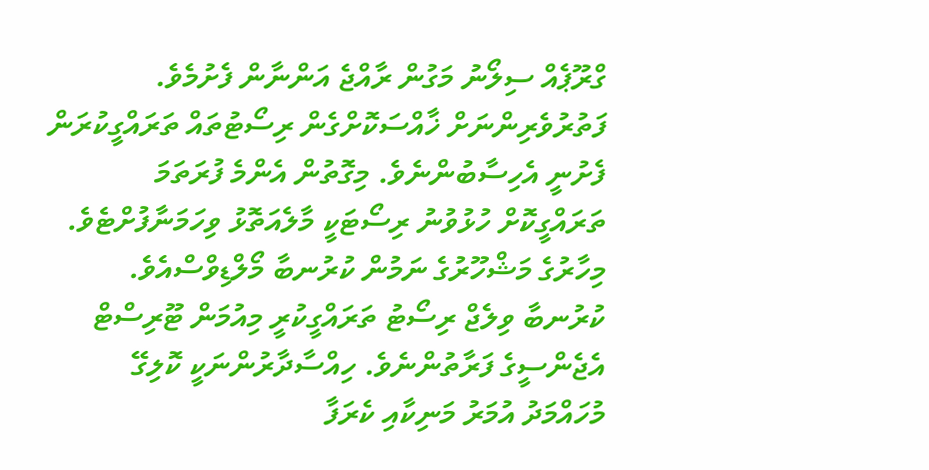ގްރޫޕެއް ސިލޯނު މަގުން ރާއްޖެ އަންނާން ފެށުމެވެ. ފަތުރުވެރިންނަށް ޚާއްސަކޮށްގެން ރިސޯޓުތައް ތަރައްގީކުރަން ފެށުނީ އެހިސާބުންނެވެ. މިގޮތުން އެންމެ ފުރަތަމަ ތަރައްގީކޮށް ހުޅުވުނު ރިސޯޓަކީ މާލެއަތޮޅު ވިހަމަނާފުށްޓެވެ. މިހާރުގެ މަޝްހޫރުގެ ނަމުން ކުރުނބާ މޯލްޑިވްސްއެވެ. ކުރުނބާ ވިލެޖް ރިސޯޓު ތަރައްގީކުރީ މިއުމަން ޓޫރިސްޓް އެޖެންސީގެ ފަރާތުންނެވެ. ހިއްސާދާރުންނަކީ ކޮލިގޭ މުހައްމަދު އުމަރު މަނިކާއި ކެރަފާ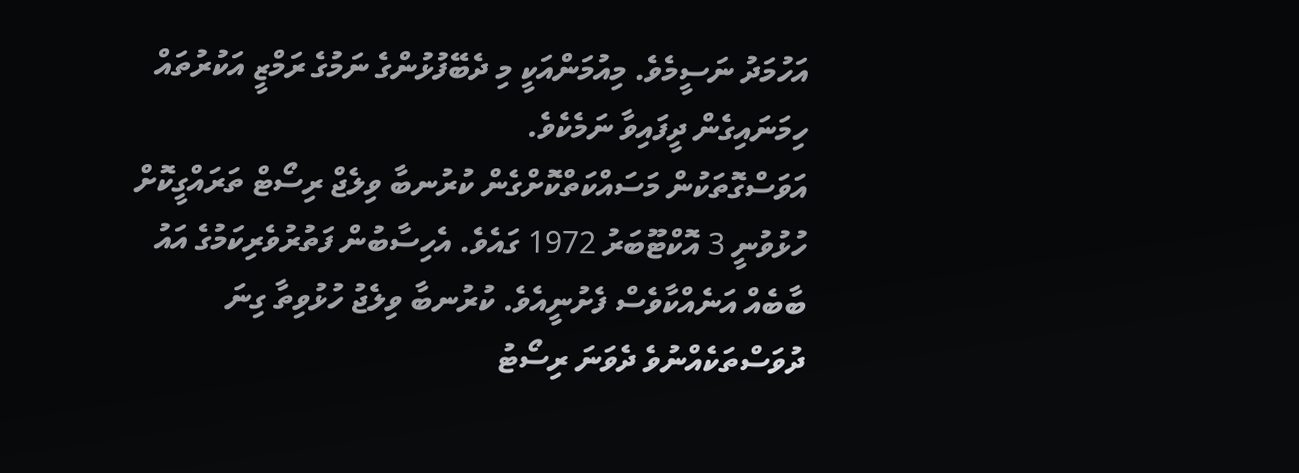އަހުމަދު ނަސީމެވެ. މިއުމަންއަކީ މި ދެބޭފުޅުންގެ ނަމުގެ ރަމްޒީ އަކުރުތައް ހިމަނައިގެން ދީފައިވާ ނަމެކެވެ.
އަވަސްގޮތަކުން މަސައްކަތްކޮށްގެން ކުރުނބާ ވިލެޖް ރިސޯޓް ތަރައްގީކޮށް ހުޅުވުނީ 3 އޮކްޓޫބަރު 1972 ގައެވެ. އެހިސާބުން ފަތުރުވެރިކަމުގެ އައު ބާބެއް އަނެއްކާވެސް ފެށުނީއެވެ. ކުރުނބާ ވިލެޖު ހުޅުވިތާ ގިނަ ދުވަސްތަކެއްނުވެ ދެވަނަ ރިސޯޓު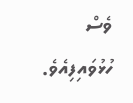ވެސް ހުޅުވައިފިއެވެ.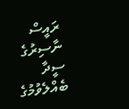ރައީސް ނާސިރުގެ ސީދާ ބެއްލެވުމުގެ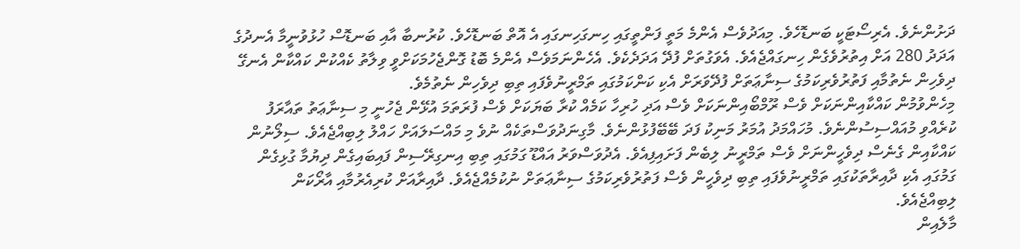ދަށުންނެވެ. އެރިސޯޓަކީ ބަނޑޮހެވެ. މިއަދުވެސް އެންމެ މަތީ ފަންތީގައި ހިނގަހިނގައި އެ އޮތް ބަނޑޮހެވެ. ކުރުނބާ އާއި ބަނޑޮސް ހުޅުވުނީމާ އެނދުގެ އަދަދު 280 އަށް އިތުރުވެގެން ހިނގައްޖެއެވެ. އެވަގުތަށް ފުދޭ އަދަދެކެވެ. އެހެންނަމަވެސް އެންމެ ބޮޑު ގޮންޖެހުމަކަށްވީ ވިލާތު ކެއްކުން ކައްކާން އެނގޭ ދިވެހިން ނެތުމާއި ފަތުރުވެރިކަމުގެ ސިނާޢަތަށް ފުދޭވަރަށް އެކި ކަންކަމުގައި ތަމްރީނުވެފައި ތިބި ދިވެހިން ނެތުމެވެ.
މިހެންވުމުން ކައްކާއިންނަކަށް ވެސް ރޫމްބޯއިންނަކަށް ވެސް އަދި ހުރިހާ ކަމެއް ކުރާ ބަޔަކަށް ވެސް ފުރަތަމަ އުޅޭން ޖެހުނީ މި ސިނާޢަތު ތައާރަފު ކުރެއްވި މުއައްސިސުންނެވެ. މުހައްމަދު އުމަރު މަނިކު ފަދަ ބޭބޭފުޅުންނެވެ. މާގިނަދުވަސްތަކެއް ނުވެ މި މައްސަލައަށް ހައްލު ލިބިއްޖެއެވެ. ސިލޯނުން ކައްކާއިން ގެނެސް ދިވެހީންނަށް ވެސް ތަމްރީނު ލިބެން ފަށައިފިއެވެ. އެދުވަސްވަރު އައްޑޫ ގަމުގައި ތިބި އިނގިރޭސިން ފައިބައިގެން ދިޔުމާ ގުޅިގެން ގަމުގައި އެކި ދާއިރާތަކުގައި ތަމްރީނުވެފައި ތިބި ދިވެހީން ވެސް ފަތުރުވެރިކަމުގެ ސިނާޢަތަށް ނުކުމެއްޖެއެވެ. ދާއިރާއަށް ކުރިއެރުމާއި އާރޯކަން ލިބިއްޖެއެވެ.
މާލެއިން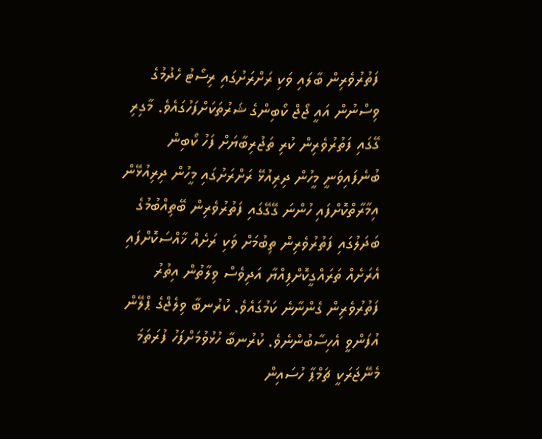ފަތުރުވެރިން ބާލައި ވަކި ރަށްރަށުގައި ރިސޯޓު ހެދުމުގެ ވިސްނުން އައީ ޖޯޖް ކޯބިންގެ ޝަރުތަކަށްފަހުގައެވެ. މާގިރި ގޭގައި ފަތުރުވެރިން ކުރި ތަޖުރިބާޔަށް ފަހު ކޯބިން ބުނެފައިވަނީ މީހުން ދިރިއުޅޭ ރަށްރަށުގައި މީހުން ދިރިއުޅޭން އިމާރާތްކޮށްފައި ހުންނަ ގޭގޭގައި ފަތުރުވެރިން ބޭތިއްބުމުގެ ބަދަލުގައި ފަތުރުވެރިން ތިބުމަށް ވަކި ރަށެއް ޚާއްސަކޮށްފައި އެރަށެއް ތަރައްގީކޮށްފިއްޔާ އަދިވެސް ވިލާތުން އިތުރު ފަތުރުވެރިން ގެންނާނެ ކަމުގައެވެ. ކުރުނބާ ވިލެޖްގެ ޕްލޭން އުފަންވީ އެހިސާބުންނެވެ. ކުރުނބާ ހުޅުވުމަށްފަހު ފުރަތަމަ މެނޭޖަރަކީ ޗަމްޕާ ހުސައިން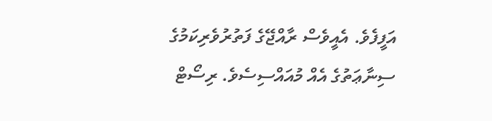އަފީފެވެ. އެއީވެސް ރާއްޖޭގެ ފަތުރުވެރިކަމުގެ ސިނާޢަތުގެ އެއް މުއައްސިސެވެ. ރިސޯޓް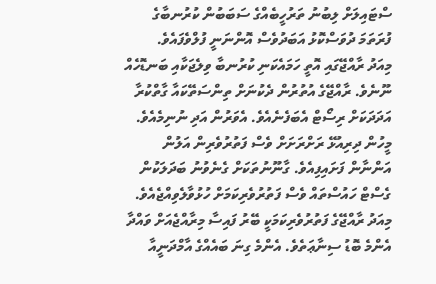ސްޓައިލަށް ލިބުނު ތަރުހީބެއްގެ ސަބަބުން ކުރުނބާގެ ފުރަތަމަ ދުވަސްކޮޅު އަބަދުވެސް އޮންނަނީ ފުލްވެފައެވެ.
މިއަދު ރާއްޖޭގައި އޮތީ ހަމައެކަނި ކުރުނބާ ވިލެޖަކާއި ބަނޑޮހެއް ނޫނެވެ. ރާއްޖޭގެ އުތުރުން ދެކުނަށް ތިންސަތޭކައާ ގާތްކުރާ އަދަދަކަށް ރިސޯޓް އެބަފެނެއެވެ. އެވަރުން އަދި ނުނިމެއެވެ. މީހުން ދިރިއުޅޭ ރަށްރަށަށް ވެސް ފަތުރުވެރިން އަލުން އަންނާން ފަށައިފިއެވެ. ގާނޫނުތަކަށް ގެނެވުނު ބަދަލަކުން ގެސްޓް ހައުސްތައް ވެސް ފަތުރުވެރިކަމަށް ހުޅުވާލެވިއްޖެއެވެ. މިއަދު ރާއްޖޭގެ ފަތުރުވެރިކަމަކީ ބޭރު ފައިސާ މިރާއްޖެއަށް ވައްދާ އެންމެ ބޮޑު ސިނާޢަތެވެ. އެންމެ ގިނަ ބައެއްގެ އާމްދަނީއާ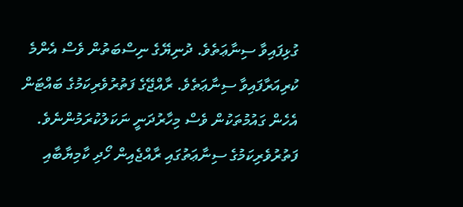ގުޅިފައިވާ ސިނާޢަތެވެ. ދުނިޔޭގެ ނިސްބަތުން ވެސް އެންމެ ކުރިއަރާފައިވާ ސިނާޢަތެވެ. ރާއްޖޭގެ ފަތުރުވެރިކަމުގެ ބައްޓަން އެހެން ގައުމުތަކުން ވެސް މިހާރުދަނީ ނަކަލުކުރަމުންނެވެ.
ފަތުރުވެރިކަމުގެ ސިނާޢަތުގައި ރާއްޖެއިން ހޯދި ކާމިޔާބާއި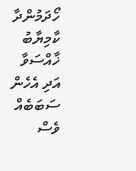ހޯދަމުންދާ ކާމިޔާބު ޚާއްސަވާ އަދި އެހެން ސަބަބެއް ވެސް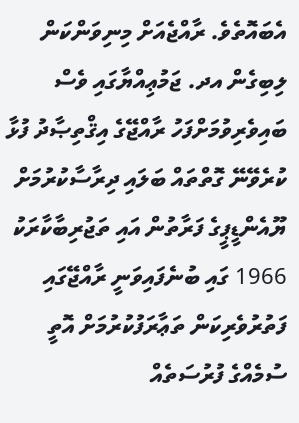އެބައޮތެވެ. ރާއްޖެއަށް މިނިވަންކަން ލިބިގެން އދ. ޖަމުޢިއްޔާގައި ވެސް ބައިވެރިވުމަށްފަހު ރާއްޖޭގެ އިޤްތިޞާދު ފުޅާ ކުރެވޭނޭ ގޮތްތައް ބަލައި ދިރާސާކުރުމަށް ޔޫއެންޑީޕީގެ ފަރާތުން އައި ތަޖުރިބާކާރަކު 1966 ގައި ބުނެފައިވަނީ ރާއްޖޭގައި ފަތުރުވެރިކަން ތަޢާރަފުކުރުމަށް އޮތީ ސުމެއްގެ ފުރުސަތެއް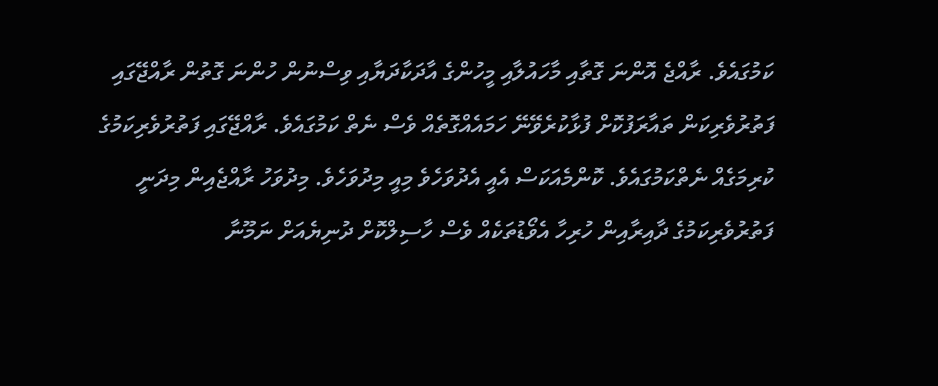ކަމުގައެވެ. ރާއްޖެ އޮންނަ ގޮތާއި މާހައުލާއި މީހުންގެ އާދަކާދަޔާއި ވިސްނުން ހުންނަ ގޮތުން ރާއްޖޭގައި ފަތުރުވެރިކަން ތައާރަފުކޮށް ފުޅާކުރެވޭނޭ ހަމައެއްގޮތެއް ވެސް ނެތް ކަމުގައެވެ. ރާއްޖޭގައި ފަތުރުވެރިކަމުގެ ކުރިމަގެއް ނެތްކަމުގައެވެ. ކޮންމެއަކަސް އެއީ އެދުވަހެވެ މިއީ މިދުވަހެވެ. މިދުވަހު ރާއްޖެއިން މިދަނީ ފަތުރުވެރިކަމުގެ ދާއިރާއިން ހުރިހާ އެވޯޑުތަކެއް ވެސް ހާސިލްކޮށް ދުނިޔެއަށް ނަމޫނާ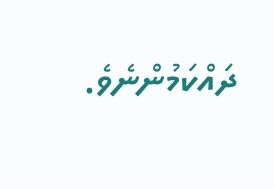ދައްކަމުންނެވެ.